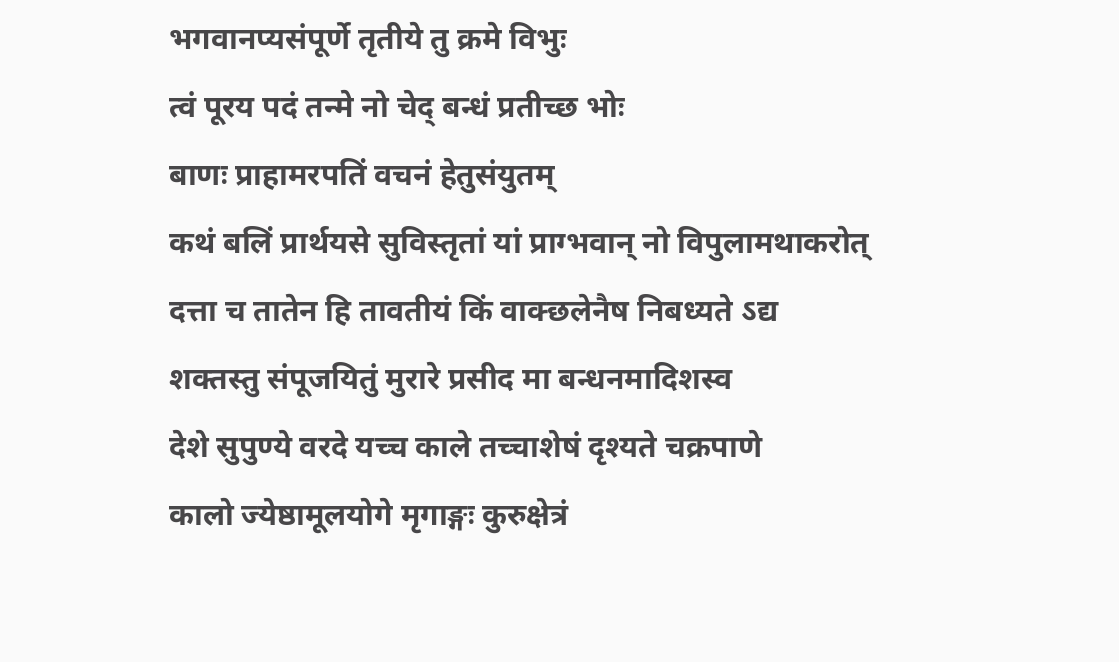भगवानप्यसंपूर्णे तृतीये तु क्रमे विभुः
त्वं पूरय पदं तन्मे नो चेद् बन्धं प्रतीच्छ भोः
बाणः प्राहामरपतिं वचनं हेतुसंयुतम्
कथं बलिं प्रार्थयसे सुविस्तृतां यां प्राग्भवान् नो विपुलामथाकरोत्
दत्ता च तातेन हि तावतीयं किं वाक्छलेनैष निबध्यते ऽद्य
शक्तस्तु संपूजयितुं मुरारे प्रसीद मा बन्धनमादिशस्व
देशे सुपुण्ये वरदे यच्च काले तच्चाशेषं दृश्यते चक्रपाणे
कालो ज्येष्ठामूलयोगे मृगाङ्गः कुरुक्षेत्रं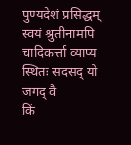पुण्यदेशं प्रसिद्धम्
स्वयं श्रुतीनामपि चादिकर्त्ता व्याप्य स्थितः सदसद् यो जगद् वै
किं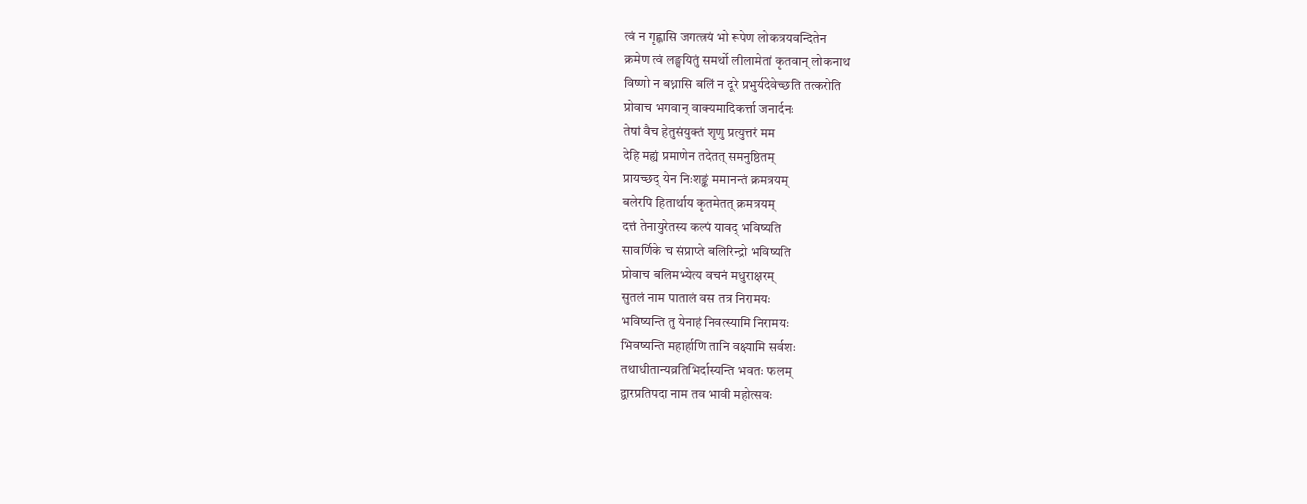त्वं न गृह्णासि जगत्त्रयं भो रूपेण लोकत्रयवन्दितेन
क्रमेण त्वं लङ्घयितुं समर्थो लीलामेतां कृतवान् लोकनाथ
विष्णो न बध्नासि बलिं न दूरे प्रभुर्यदेवेच्छति तत्करोति
प्रोवाच भगवान् वाक्यमादिकर्त्ता जनार्दनः
तेषां वैच हेतुसंयुक्तं शृणु प्रत्युत्तरं मम
देहि मह्यं प्रमाणेन तदेतत् समनुष्ठितम्
प्रायच्छद् येन निःशङ्कं ममानन्तं क्रमत्रयम्
बलेरपि हितार्थाय कृतमेतत् क्रमत्रयम्
दत्तं तेनायुरेतस्य कल्पं यावद् भविष्यति
सावर्णिके च संप्राप्ते बलिरिन्द्रो भविष्यति
प्रोवाच बलिमभ्येत्य वचनं मधुराक्षरम्
सुतलं नाम पातालं वस तत्र निरामयः
भविष्यन्ति तु येनाहं निवत्स्यामि निरामयः
भिवष्यन्ति महार्हाणि तानि वक्ष्यामि सर्वशः
तथाधीतान्यव्रतिभिर्दास्यन्ति भवतः फलम्
द्वारप्रतिपदा नाम तव भावी महोत्सवः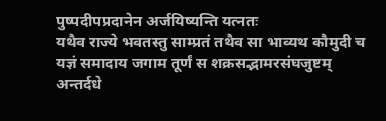पुष्पदीपप्रदानेन अर्जयिष्यन्ति यत्नतः
यथैव राज्ये भवतस्तु साम्प्रतं तथैव सा भाव्यथ कौमुदी च
यज्ञं समादाय जगाम तूर्णं स शक्रसद्भामरसंघजुष्टम्
अन्तर्दधे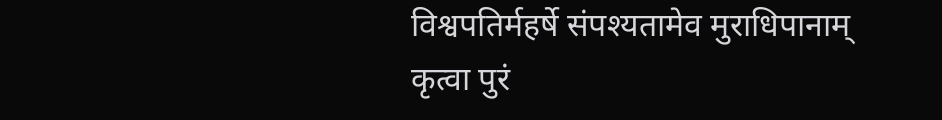विश्वपतिर्महर्षे संपश्यतामेव मुराधिपानाम्
कृत्वा पुरं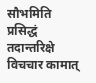सौभमिति प्रसिद्धं तदान्तरिक्षे विचचार कामात्